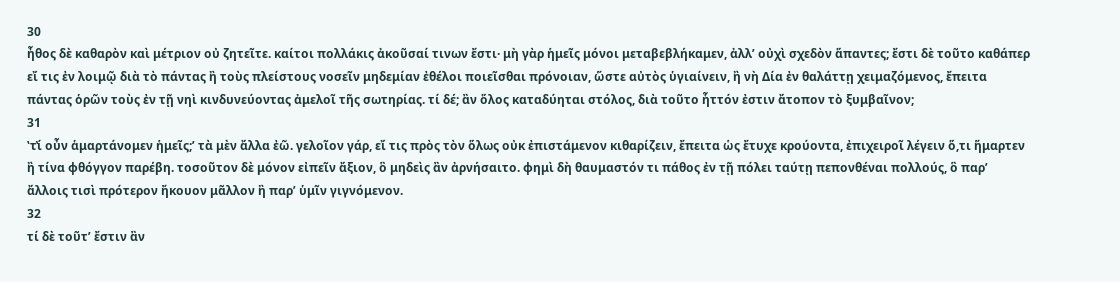30
ἦθος δὲ καθαρὸν καὶ μέτριον οὐ ζητεῖτε. καίτοι πολλάκις ἀκοῦσαί τινων ἔστι· μὴ γὰρ ἡμεῖς μόνοι μεταβεβλήκαμεν, ἀλλʼ οὐχὶ σχεδὸν ἅπαντες; ἔστι δὲ τοῦτο καθάπερ εἴ τις ἐν λοιμῷ διὰ τὸ πάντας ἢ τοὺς πλείστους νοσεῖν μηδεμίαν ἐθέλοι ποιεῖσθαι πρόνοιαν, ὥστε αὐτὸς ὑγιαίνειν, ἢ νὴ Δία ἐν θαλάττῃ χειμαζόμενος, ἔπειτα πάντας ὁρῶν τοὺς ἐν τῇ νηὶ κινδυνεύοντας ἀμελοῖ τῆς σωτηρίας. τί δέ; ἂν ὅλος καταδύηται στόλος, διὰ τοῦτο ἧττόν ἐστιν ἄτοπον τὸ ξυμβαῖνον;
31
ʽτ̔ί οὖν ἁμαρτάνομεν ἡμεῖς;ʼ τὰ μὲν ἄλλα ἐῶ. γελοῖον γάρ, εἴ τις πρὸς τὸν ὅλως οὐκ ἐπιστάμενον κιθαρίζειν, ἔπειτα ὡς ἔτυχε κρούοντα, ἐπιχειροῖ λέγειν ὅ,τι ἥμαρτεν ἢ τίνα φθόγγον παρέβη. τοσοῦτον δὲ μόνον εἰπεῖν ἄξιον, ὃ μηδεὶς ἂν ἀρνήσαιτο. φημὶ δὴ θαυμαστόν τι πάθος ἐν τῇ πόλει ταύτῃ πεπονθέναι πολλούς, ὃ παρʼ ἄλλοις τισὶ πρότερον ἤκουον μᾶλλον ἢ παρʼ ὑμῖν γιγνόμενον.
32
τί δὲ τοῦτʼ ἔστιν ἂν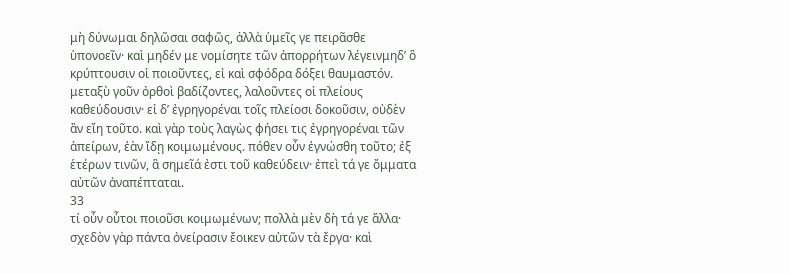μὴ δύνωμαι δηλῶσαι σαφῶς, ἀλλὰ ὑμεῖς γε πειρᾶσθε ὑπονοεῖν· καὶ μηδέν με νομίσητε τῶν ἀπορρήτων λέγεινμηδʼ ὃ κρύπτουσιν οἱ ποιοῦντες, εἰ καὶ σφόδρα δόξει θαυμαστόν. μεταξὺ γοῦν ὀρθοὶ βαδίζοντες, λαλοῦντες οἱ πλείους καθεύδουσιν· εἰ δʼ ἐγρηγορέναι τοῖς πλείοσι δοκοῦσιν, οὐδὲν ἂν εἴη τοῦτο. καὶ γὰρ τοὺς λαγὼς φήσει τις ἐγρηγορέναι τῶν ἀπείρων, ἐὰν ἴδῃ κοιμωμένους. πόθεν οὖν ἐγνώσθη τοῦτο; ἐξ ἑτέρων τινῶν, ἃ σημεῖά ἐστι τοῦ καθεύδειν· ἐπεὶ τά γε ὄμματα αὐτῶν ἀναπέπταται.
33
τί οὖν οὗτοι ποιοῦσι κοιμωμένων; πολλὰ μὲν δὴ τά γε ἄλλα· σχεδὸν γὰρ πάντα ὀνείρασιν ἔοικεν αὐτῶν τὰ ἔργα· καὶ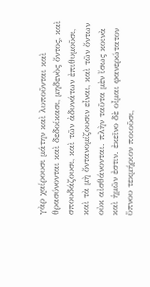γὰρ χαίρουσι μάτην καὶ λυποῦνται καὶ θρασύνονται καὶ δεδοίκασι, μηδενὸς ὄντος, καὶ σπουδάζουσι, καὶ τῶν ἀδυνάτων ἐπιθυμοῦσι, καὶ τὰ μὴ ὄντανομίζουσιν εἶναι, καὶ τῶν ὄντων οὐκ αἰσθάνονται. πλὴν ταῦτα μὲν ἴσως κοινὰ καὶ ἡμῶν ἐστιν. ἐκεῖνο δὲ οἶμαι φανερώτατον ὕπνου τεκμήριον ποιοῦσι,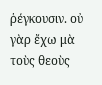ῥέγκουσιν. οὐ γὰρ ἔχω μὰ τοὺς θεοὺς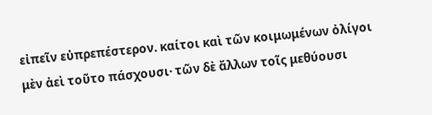εἰπεῖν εὐπρεπέστερον. καίτοι καὶ τῶν κοιμωμένων ὀλίγοι μὲν ἀεὶ τοῦτο πάσχουσι· τῶν δὲ ἄλλων τοῖς μεθύουσι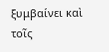ξυμβαίνει καὶ τοῖς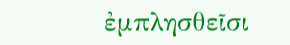ἐμπλησθεῖσι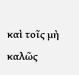καὶ τοῖς μὴ καλῶς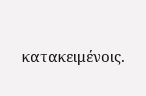κατακειμένοις.